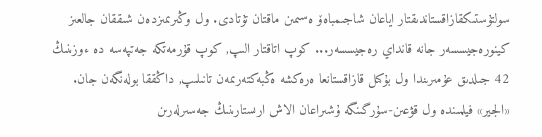سولتۇستىكقازاقستاندىقتار اياعان شاجىمباەۆ ەسىمىن ماقتان تۇتادى. ول وڭىرىمىزدەن شىققان جالعىز كينورەجيسسەر جانە قانداي رەجيسسەر... كوپ اتاقتار الىپ, كوپ قۇرمەتكە جەتپەسە دە ءوزىنىڭ 42 جىلدىق عۇمىرىندا ول بۇكىل قازاقستانعا ەرەكشە ەڭبەكتەرىمەن تانىلىپ, داڭققا بولەنگەن جان.
«الجير» فيلمىندە ول قۋعىن-سۇرگىنگە ۇشىراعان الاش ارىستارىنىڭ جەسىرلەرىن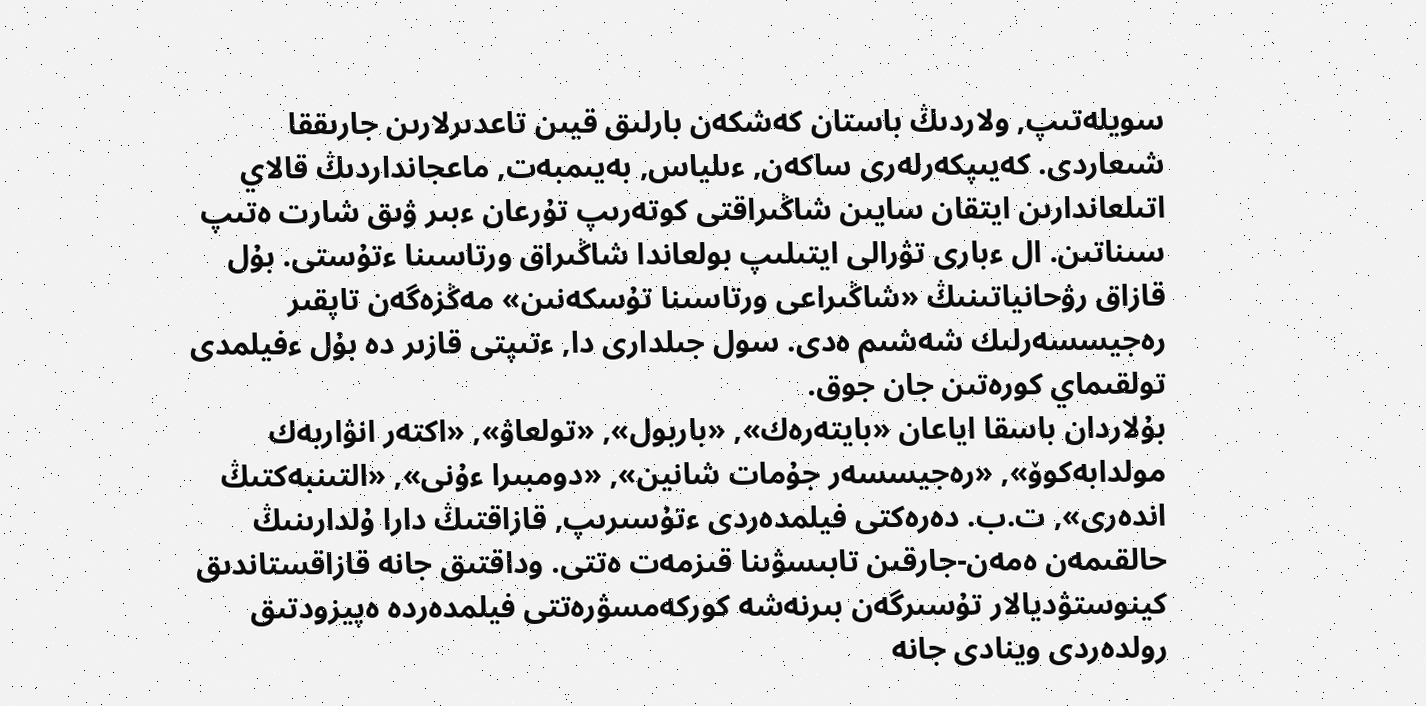سويلەتىپ, ولاردىڭ باستان كەشكەن بارلىق قيىن تاعدىرلارىن جارىققا شىعاردى. كەيىپكەرلەرى ساكەن, ءىلياس, بەيىمبەت, ماعجانداردىڭ قالاي اتىلعاندارىن ايتقان سايىن شاڭىراقتى كوتەرىپ تۇرعان ءبىر ۋىق شارت ەتىپ سىناتىن. ال ءبارى تۋرالى ايتىلىپ بولعاندا شاڭىراق ورتاسىنا ءتۇستى. بۇل قازاق رۋحانياتىنىڭ «شاڭىراعى ورتاسىنا تۇسكەنىن» مەڭزەگەن تاپقىر رەجيسسەرلىك شەشىم ەدى. سول جىلدارى دا, ءتىپتى قازىر دە بۇل ءفيلمدى تولقىماي كورەتىن جان جوق.
بۇلاردان باسقا اياعان «بايتەرەك», «باربول», «تولعاۋ», «اكتەر انۋاربەك مولدابەكوۆ», «رەجيسسەر جۇمات شانين», «دومبىرا ءۇنى», «التىنبەكتىڭ اندەرى», ت.ب. دەرەكتى فيلمدەردى ءتۇسىرىپ, قازاقتىڭ دارا ۇلدارىنىڭ حالقىمەن ەمەن-جارقىن تابىسۋىنا قىزمەت ەتتى. وداقتىق جانە قازاقستاندىق كينوستۋديالار تۇسىرگەن بىرنەشە كوركەمسۋرەتتى فيلمدەردە ەپيزودتىق رولدەردى وينادى جانە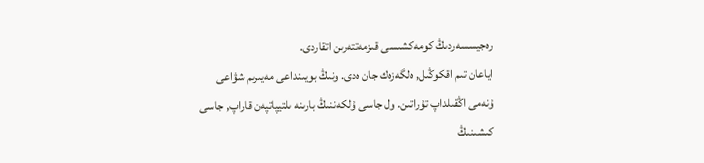رەجيسسەردىڭ كومەكشىسى قىزمەتتەرىن اتقاردى.
اياعان تىم اقكوڭىل, ەلگەزەك جان ەدى. ونىڭ بويىنداعى مەيىرىم شۋاعى ۇنەمى اڭقىلداپ تۇراتىن. ول جاسى ۇلكەننىڭ بارىنە ىلتيپاتپەن قاراپ, جاسى كىشىنىڭ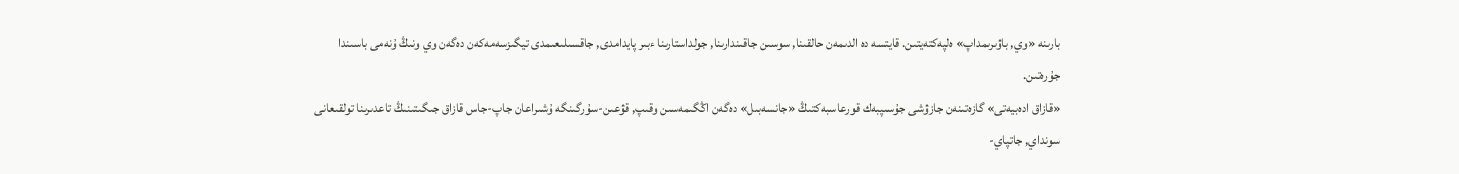بارىنە «وي, باۋىرىمداپ» ەلپەكتەيتىن. قايتسە دە الدىمەن حالقىنا, سوسىن جاقىندارىنا, جولداستارىنا ءبىر پايدامدى, جاقسىلىعىمدى تيگىزسەمەكەن دەگەن وي ونىڭ ۇنەمى باسىندا جۇرەتىن.
«قازاق ادەبيەتى» گازەتىنەن جازۋشى جۇسىپبەك قورعاسبەكتىڭ «جانسەبىل» دەگەن اڭگىمەسىن وقىپ, قۋعىن-سۇرگىنگە ۇشىراعان جاپ-جاس قازاق جىگىتىنىڭ تاعدىرىنا تولقىعانى سونداي, جاتپاي-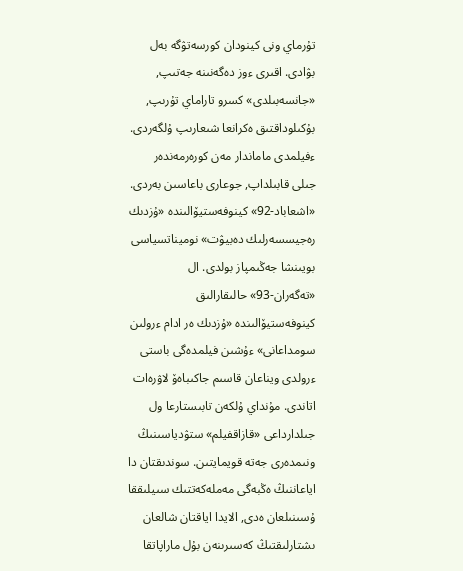تۇرماي ونى كينودان كورسەتۋگە بەل بۋادى. اقىرى ءوز دەگەنىنە جەتىپ, «جانسەبىلدى» كسرو تاراماي تۇرىپ, بۇكىلوداقتىق ەكرانعا شىعارىپ ۇلگەردى. ءفيلمدى ماماندار مەن كورەرمەندەر جىلى قابىلداپ, جوعارى باعاسىن بەردى. «اشعاباد-92» كينوفەستيۆالىندە «ۇزدىك رەجيسسەرلىك دەبيۋت» نوميناتسياسى بويىنشا جەڭىمپاز بولدى. ال «تەگەران-93» حالىقارالىق كينوفەستيۆالىندە «ۇزدىك ەر ادام ءرولىن سومداعانى» ءۇشىن فيلمدەگى باستى ءرولدى ويناعان قاسىم جاكىباەۆ لاۋرەات اتاندى. مۇنداي ۇلكەن تابىستارعا ول جىلدارداعى «قازاقفيلم» ستۋدياسىنىڭ ونىمدەرى جەتە قويمايتىن. سوندىقتان دا اياعاننىڭ ەڭبەگى مەملەكەتتىك سىيلىققا ۇسىنىلعان ەدى, الايدا اياقتان شالعان ىشتارلىقتىڭ كەسىرىنەن بۇل ماراپاتقا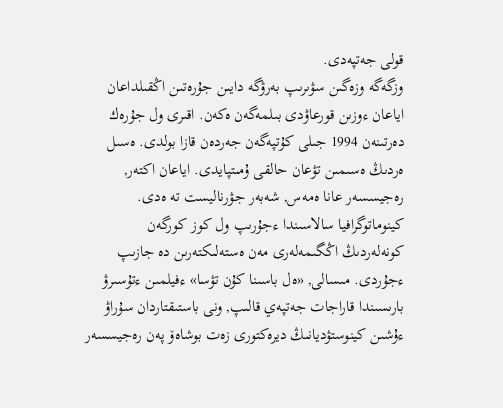قولى جەتپەدى.
وزگەگە وزەگىن سۋىرىپ بەرۋگە دايىن جۇرەتىن اڭقىلداعان اياعان ءوزىن قورعاۋدى بىلمەگەن ەكەن. اقىرى ول جۇرەك دەرتىنەن 1994 جىلى كۇتپەگەن جەردەن قازا بولدى. ەسىل ەردىڭ ەسىمىن تۋعان حالقى ۇمىتپايدى. اياعان اكتەر, رەجيسسەر عانا ەمەس, شەبەر جۋرناليست تە ەدى. كينوماتوگرافيا سالاسىندا ءجۇرىپ ول كوز كورگەن كونەلەردىڭ اڭگىمەلەرى مەن ەستەلىكتەرىن دە جازىپ ءجۇردى. مىسالى, «ەل باسىنا كۇن تۋسا» ءفيلمىن ءتۇسىرۋ بارىسىندا قاراجات جەتپەي قالىپ, ونى باستىقتاردان سۇراۋ ءۇشىن كينوستۋديانىڭ ديرەكتورى زەت بوشاەۆ پەن رەجيسسەر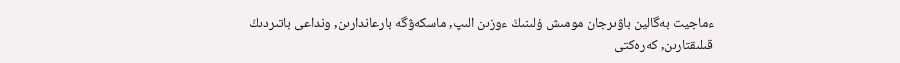ءماجيت بەگالين باۋىرجان مومىش ۇلىنىڭ ءوزىن الىپ, ماسكەۋگە بارعاندارىن, ونداعى باتىردىڭ قىلىقتارىن, كەرەكتى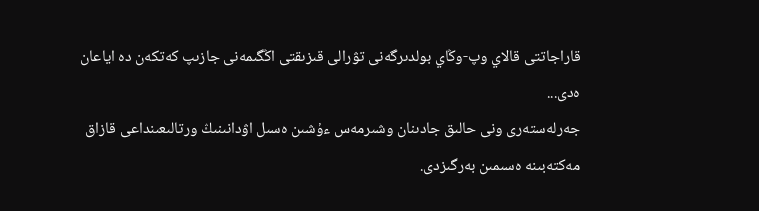قاراجاتتى قالاي وپ-وڭاي بولدىرگەنى تۋرالى قىزىقتى اڭگىمەنى جازىپ كەتكەن دە اياعان ەدى...
جەرلەستەرى ونى حالىق جادىنان وشىرمەس ءۇشىن ەسىل اۋدانىنىڭ ورتالىعىنداعى قازاق مەكتەبىنە ەسىمىن بەرگىزدى.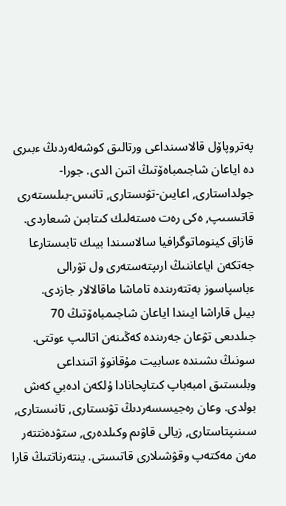پەتروپاۆل قالاسىنداعى ورتالىق كوشەلەردىڭ ءبىرى دە اياعان شاجىمباەۆتىڭ اتىن الدى. جورا-جولداستارى, اعايىن-تۋىستارى, تانىس-بىلىستەرى قاتىسىپ, ەكى رەت ەستەلىك كىتابىن شىعاردى. قازاق كينوماتوگرافيا سالاسىندا بيىك تابىستارعا جەتكەن اياعاننىڭ ارىپتەستەرى ول تۋرالى ءباسپاسوز بەتتەرىندە تاماشا ماقالالار جازدى.
بيىل قاراشا ايىندا اياعان شاجىمباەۆتىڭ 70 جىلدىعى تۋعان جەرىندە كەڭىنەن اتالىپ ءوتتى. سونىڭ ىشىندە ءسابيت مۇقانوۆ اتىنداعى وبلىستىق امبەباپ كىتاپحانادا ۇلكەن ادەبي كەش بولدى. وعان رەجيسسەردىڭ تۋىستارى, تانىستارى, سىنىپتاستارى, زيالى قاۋىم وكىلدەرى, ستۋدەنتتەر مەن مەكتەپ وقۋشىلارى قاتىستى. ينتەرناتتىڭ قارا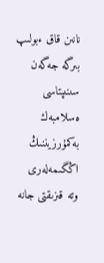نانىن قاق ءبولىپ بىرگە جەگەن سىنىپتاسى ەسلامبەك بەكمۇرزيننىڭ اڭگىمەلەرى وتە قىزىقتى جانە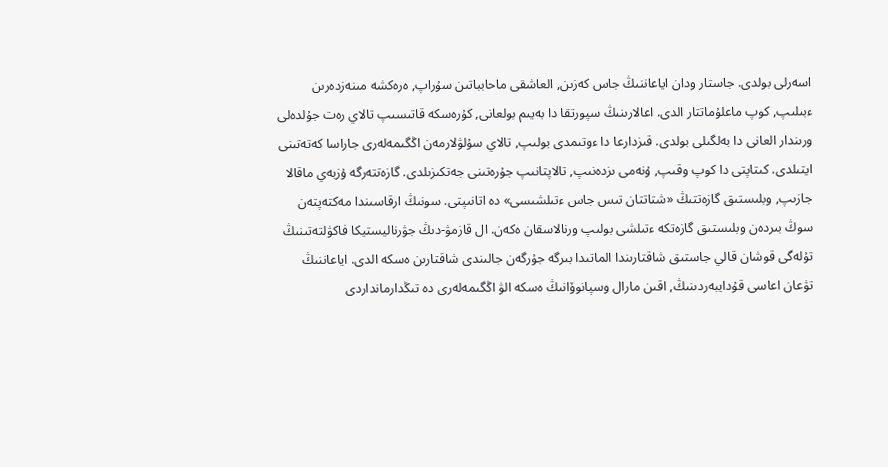اسەرلى بولدى. جاستار ودان اياعاننىڭ جاس كەزىن, العاشقى ماحابباتىن سۇراپ, ەرەكشە مىنەزدەرىن ءبىلىپ, كوپ ماعلۇماتتار الدى. اعالارىنىڭ سپورتقا دا بەيىم بولعانى, كۇرەسكە قاتىسىپ تالاي رەت جۇلدەلى ورىندار العانى دا بەلگىلى بولدى. قىزدارعا دا ءوتىمدى بولىپ, تالاي سۇلۋلارمەن اڭگىمەلەرى جاراسا كەتەتىنى ايتىلدى. كىتاپتى دا كوپ وقىپ, ۇنەمى ىزدەنىپ, تالاپتانىپ جۇرەتىنى جەتكىزىلدى. گازەتتەرگە ۇزبەي ماقالا جازىپ, وبلىستىق گازەتتىڭ «شتاتتان تىس جاس ءتىلشىسى» دە اتانىپتى. سونىڭ ارقاسىندا مەكتەپتەن سوڭ بىردەن وبلىستىق گازەتكە ءتىلشى بولىپ ورنالاسقان ەكەن. ال قازمۋ-دىڭ جۋرناليستيكا فاكۋلتەتىنىڭ تۇلەگى قوشان قالي جاستىق شاقتارىندا الماتىدا بىرگە جۇرگەن جالىندى شاقتارىن ەسكە الدى. اياعاننىڭ تۋعان اعاسى قۇدايبەردىنىڭ, اقىن مارال وسپانوۆانىڭ ەسكە الۋ اڭگىمەلەرى دە تىڭدارمانداردى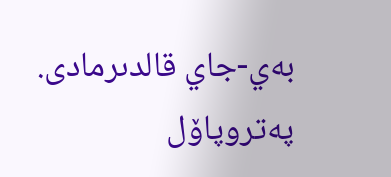بەي-جاي قالدىرمادى.
پەتروپاۆل